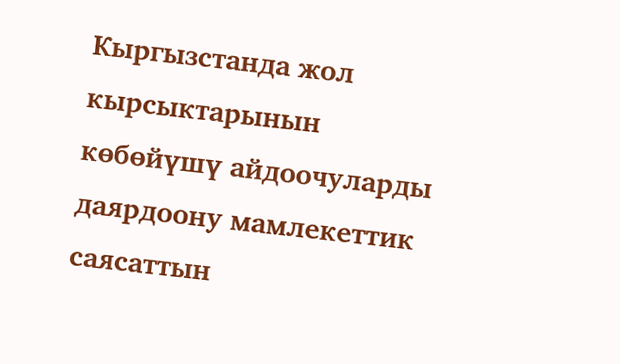Кыргызстанда жол кырсыктарынын көбөйүшү айдоочуларды даярдоону мамлекеттик саясаттын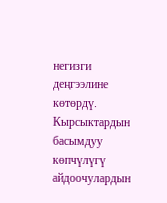негизги деңгээлине көтөрдү. Кырсыктардын басымдуу көпчүлүгү айдоочулардын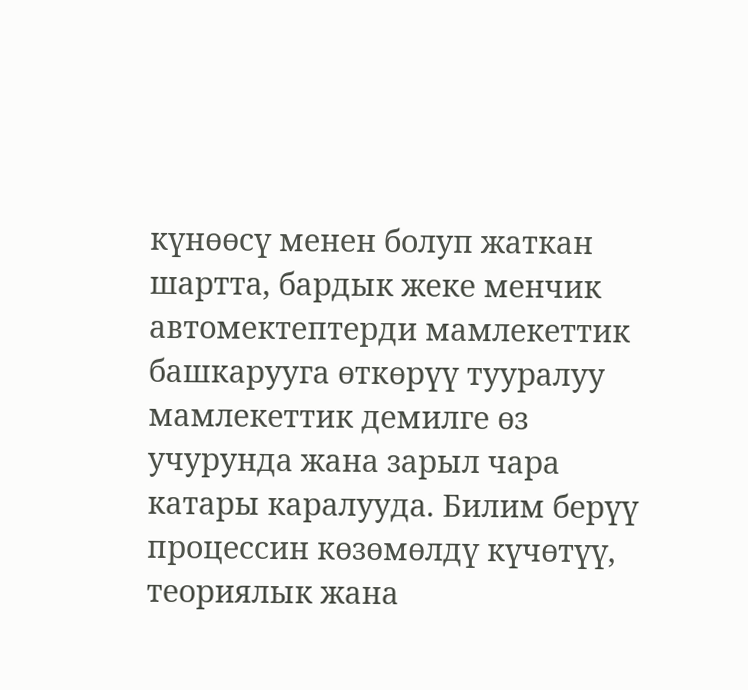күнөөсү менен болуп жаткан шартта, бардык жеке менчик автомектептерди мамлекеттик башкарууга өткөрүү тууралуу мамлекеттик демилге өз учурунда жана зарыл чара катары каралууда. Билим берүү процессин көзөмөлдү күчөтүү, теориялык жана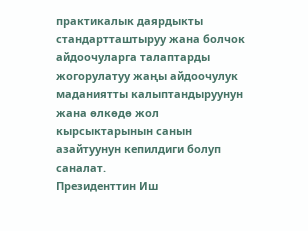практикалык даярдыкты стандартташтыруу жана болчок айдоочуларга талаптарды жогорулатуу жаңы айдоочулук маданиятты калыптандыруунун жана өлкөдө жол кырсыктарынын санын азайтуунун кепилдиги болуп саналат.
Президенттин Иш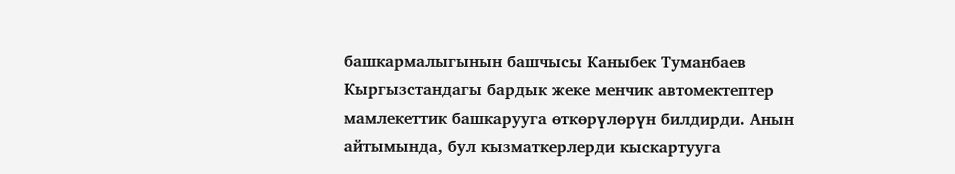башкармалыгынын башчысы Каныбек Туманбаев Кыргызстандагы бардык жеке менчик автомектептер мамлекеттик башкарууга өткөрүлөрүн билдирди. Анын айтымында, бул кызматкерлерди кыскартууга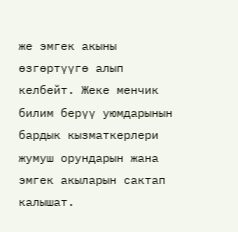же эмгек акыны өзгөртүүгө алып келбейт. Жеке менчик билим берүү уюмдарынын бардык кызматкерлери жумуш орундарын жана эмгек акыларын сактап калышат.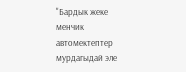"Бардык жеке менчик автомектептер мурдагыдай эле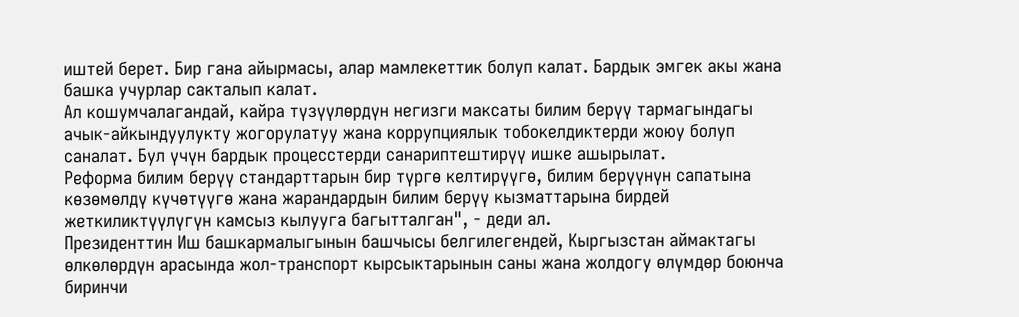иштей берет. Бир гана айырмасы, алар мамлекеттик болуп калат. Бардык эмгек акы жана башка учурлар сакталып калат.
Ал кошумчалагандай, кайра түзүүлөрдүн негизги максаты билим берүү тармагындагы ачык-айкындуулукту жогорулатуу жана коррупциялык тобокелдиктерди жоюу болуп саналат. Бул үчүн бардык процесстерди санариптештирүү ишке ашырылат.
Реформа билим берүү стандарттарын бир түргө келтирүүгө, билим берүүнүн сапатына көзөмөлдү күчөтүүгө жана жарандардын билим берүү кызматтарына бирдей жеткиликтүүлүгүн камсыз кылууга багытталган", - деди ал.
Президенттин Иш башкармалыгынын башчысы белгилегендей, Кыргызстан аймактагы өлкөлөрдүн арасында жол-транспорт кырсыктарынын саны жана жолдогу өлүмдөр боюнча биринчи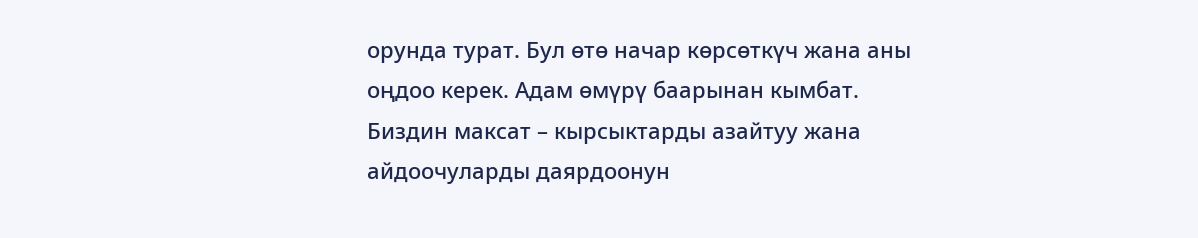орунда турат. Бул өтө начар көрсөткүч жана аны оңдоо керек. Адам өмүрү баарынан кымбат. Биздин максат – кырсыктарды азайтуу жана айдоочуларды даярдоонун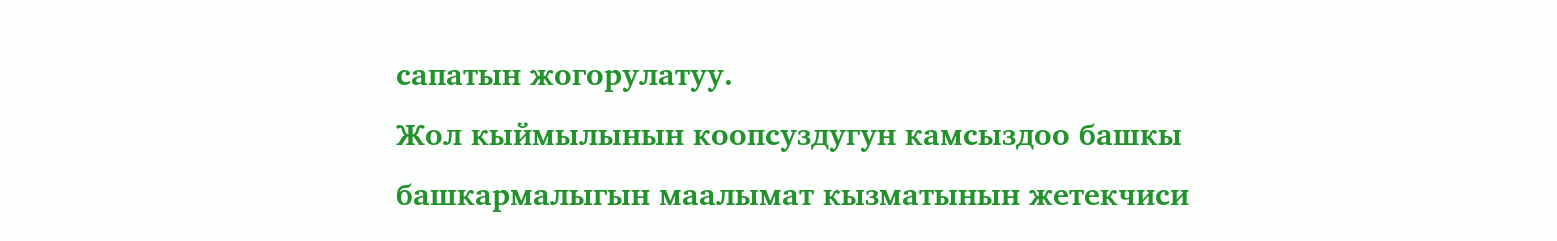сапатын жогорулатуу.
Жол кыймылынын коопсуздугун камсыздоо башкы башкармалыгын маалымат кызматынын жетекчиси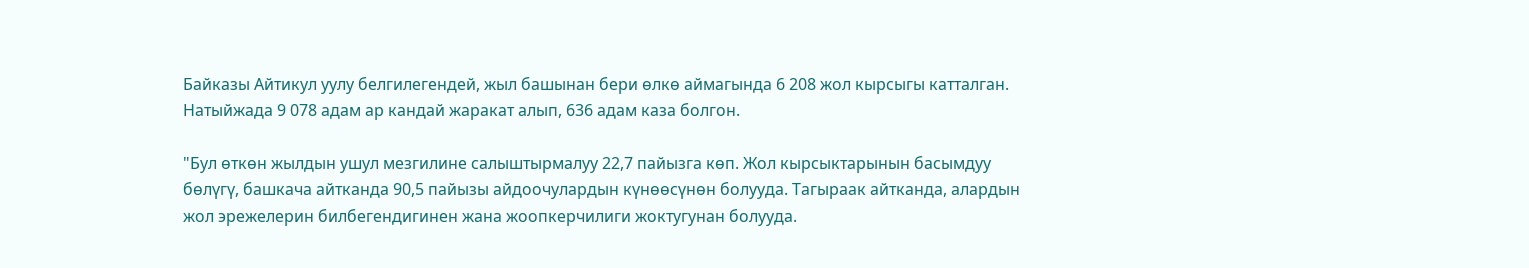Байказы Айтикул уулу белгилегендей, жыл башынан бери өлкө аймагында 6 208 жол кырсыгы катталган. Натыйжада 9 078 адам ар кандай жаракат алып, 636 адам каза болгон.

"Бул өткөн жылдын ушул мезгилине салыштырмалуу 22,7 пайызга көп. Жол кырсыктарынын басымдуу бөлүгү, башкача айтканда 90,5 пайызы айдоочулардын күнөөсүнөн болууда. Тагыраак айтканда, алардын жол эрежелерин билбегендигинен жана жоопкерчилиги жоктугунан болууда.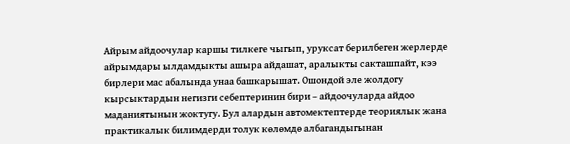Айрым айдоочулар каршы тилкеге чыгып, уруксат берилбеген жерлерде айрымдары ылдамдыкты ашыра айдашат, аралыкты сакташпайт, кээ бирлери мас абалында унаа башкарышат. Ошондой эле жолдогу кырсыктардын негизги себептеринин бири – айдоочуларда айдоо маданиятынын жоктугу. Бул алардын автомектептерде теориялык жана практикалык билимдерди толук көлөмдө албагандыгынан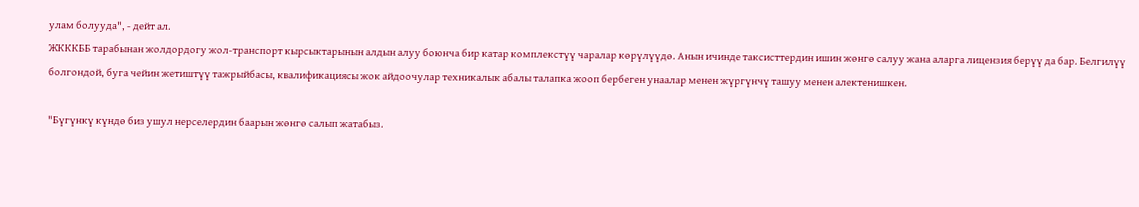улам болууда", - дейт ал.
ЖКККББ тарабынан жолдордогу жол-транспорт кырсыктарынын алдын алуу боюнча бир катар комплекстүү чаралар көрүлүүдө. Анын ичинде таксисттердин ишин жөнгө салуу жана аларга лицензия берүү да бар. Белгилүү болгондой, буга чейин жетиштүү тажрыйбасы, квалификациясы жок айдоочулар техникалык абалы талапка жооп бербеген унаалар менен жүргүнчү ташуу менен алектенишкен.

"Бүгүнкү күндө биз ушул нерселердин баарын жөнгө салып жатабыз.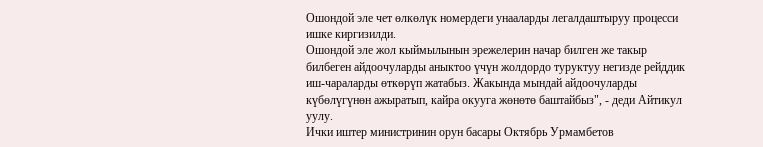Ошондой эле чет өлкөлүк номердеги унааларды легалдаштыруу процесси ишке киргизилди.
Ошондой эле жол кыймылынын эрежелерин начар билген же такыр билбеген айдоочуларды аныктоо үчүн жолдордо туруктуу негизде рейддик иш-чараларды өткөрүп жатабыз. Жакында мындай айдоочуларды күбөлүгүнөн ажыратып, кайра окууга жөнөтө баштайбыз", - деди Айтикул уулу.
Ички иштер министринин орун басары Октябрь Урмамбетов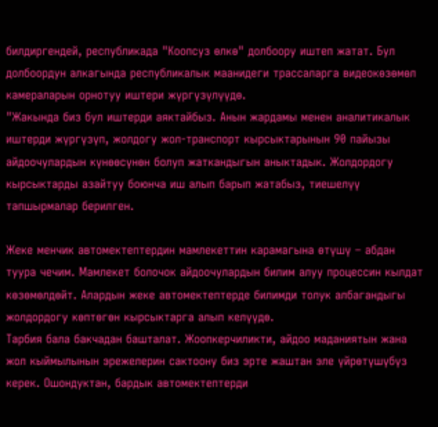билдиргендей, республикада "Коопсуз өлкө" долбоору иштеп жатат. Бул долбоордун алкагында республикалык маанидеги трассаларга видеокөзөмөл камераларын орнотуу иштери жүргүзүлүүдө.
"Жакында биз бул иштерди аяктайбыз. Анын жардамы менен аналитикалык иштерди жүргүзүп, жолдогу жол-транспорт кырсыктарынын 90 пайызы айдоочулардын күнөөсүнөн болуп жаткандыгын аныктадык. Жолдордогу кырсыктарды азайтуу боюнча иш алып барып жатабыз, тиешелүү тапшырмалар берилген.

Жеке менчик автомектептердин мамлекеттин карамагына өтүшү – абдан туура чечим. Мамлекет болочок айдоочулардын билим алуу процессин кылдат көзөмөлдөйт. Алардын жеке автомектептерде билимди толук албагандыгы жолдордогу көптөгөн кырсыктарга алып келүүдө.
Тарбия бала бакчадан башталат. Жоопкерчиликти, айдоо маданиятын жана жол кыймылынын эрежелерин сактоону биз эрте жаштан эле үйрөтүшүбүз керек. Ошондуктан, бардык автомектептерди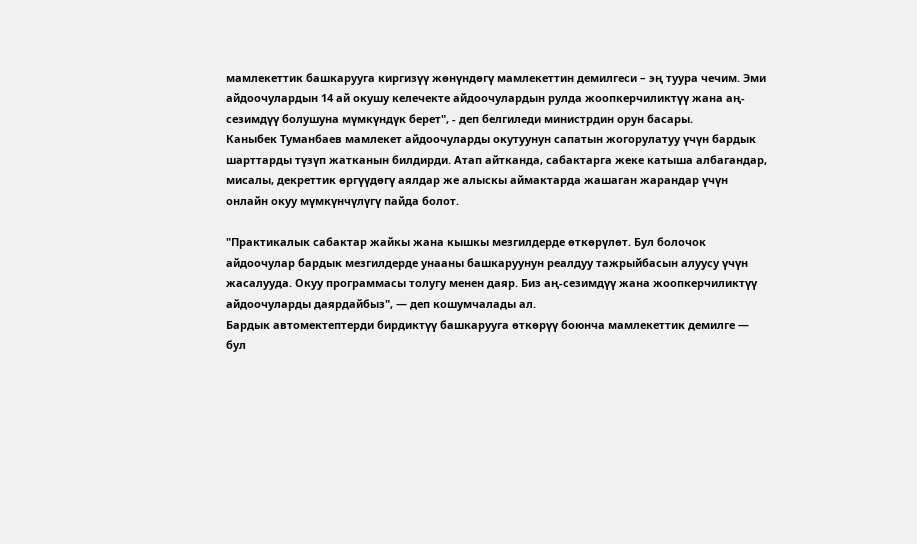мамлекеттик башкарууга киргизүү жөнүндөгү мамлекеттин демилгеси – эң туура чечим. Эми айдоочулардын 14 ай окушу келечекте айдоочулардын рулда жоопкерчиликтүү жана аң-сезимдүү болушуна мүмкүндүк берет", - деп белгиледи министрдин орун басары.
Каныбек Туманбаев мамлекет айдоочуларды окутуунун сапатын жогорулатуу үчүн бардык шарттарды түзүп жатканын билдирди. Атап айтканда, сабактарга жеке катыша албагандар, мисалы, декреттик өргүүдөгү аялдар же алыскы аймактарда жашаган жарандар үчүн онлайн окуу мүмкүнчүлүгү пайда болот.

"Практикалык сабактар жайкы жана кышкы мезгилдерде өткөрүлөт. Бул болочок айдоочулар бардык мезгилдерде унааны башкаруунун реалдуу тажрыйбасын алуусу үчүн жасалууда. Окуу программасы толугу менен даяр. Биз аң-сезимдүү жана жоопкерчиликтүү айдоочуларды даярдайбыз", — деп кошумчалады ал.
Бардык автомектептерди бирдиктүү башкарууга өткөрүү боюнча мамлекеттик демилге — бул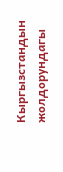Кыргызстандын жолдорундагы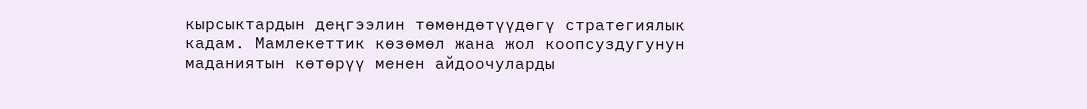кырсыктардын деңгээлин төмөндөтүүдөгү стратегиялык кадам. Мамлекеттик көзөмөл жана жол коопсуздугунун маданиятын көтөрүү менен айдоочуларды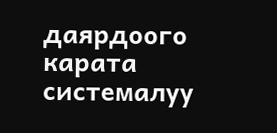даярдоого карата системалуу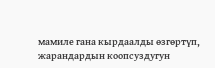мамиле гана кырдаалды өзгөртүп, жарандардын коопсуздугун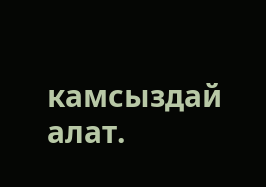камсыздай алат.